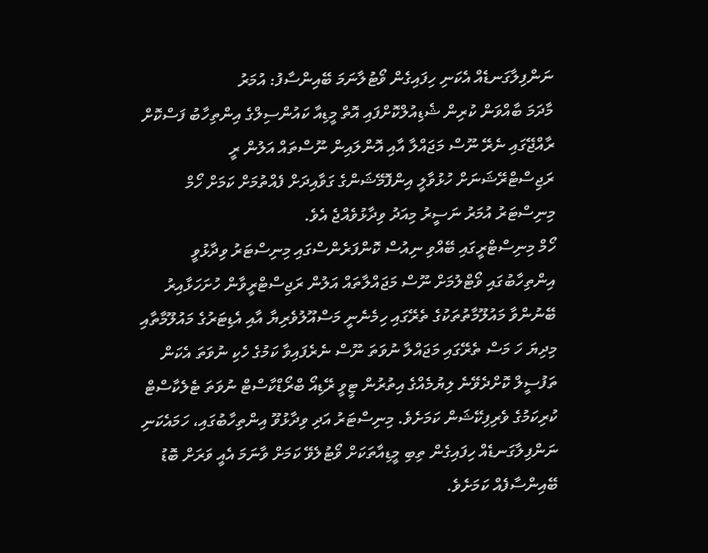ނަންފިލާގަނޑެއް އެކަނި ހިފައިގެން ވޯޓުލާނަމަ ބޭއިންސާފު: އުމަރު
މާދަމަ ބާއްވަން ކުރިން ޝެޑިއުލްކޮށްފައި އޮތް މީޑިއާ ކައުންސިލްގެ އިންތިހާބު ފަސްކޮށް ރާއްޖޭގައި ނެރޭ ނޫސް މަޖައްލާ އާއި އޮންލައިން ނޫސްތައް އަލުން ރީ ރަޖިސްޓްރޭޝަނަށް ހުޅުވާލީ އިންފޮމޭޝަންގެ ގަވާއިދަށް ފެއްތުމަށް ކަމަށް ހޯމް މިނިސްޓަރު އުމަރު ނަސީރު މިއަދު ވިދާޅުވެއްޖެ އެވެ.
ހޯމް މިނިސްޓްރީގައި ބޭއްވި ނިއުސް ކޮންފަރެންސްގައި މިނިސްޓަރު ވިދާޅުވީ އިންތިހާބުގައި ވޯޓްލުމަށް ނޫސް މަޖައްލާތައް އަލުން ރަޖިސްޓްރީވާން ހުށަހަޅާއިރު ބޭނުންވާ މައުލޫމާތުތަކުގެ ތެރޭގައި ހިމެނެނީ މަސްއޫލުވެރިޔާ އާއި އެޑިޓަރުގެ މައުލޫމާތާއި މިދިޔަ ހަ މަސް ތެރޭގައި މަޖައްލާ ނުވަތަ ނޫސް ނެރެފައިވާ ކަމުގެ ހެކި ނުވަތަ އެކަން ތަފުސީލް ކޮށްދެވޭނެ ލިޔުމެއްގެ އިތުރުން ޓީވީ ރޭޑިއޯ ބްރޯޑްކާސްޓް ނުވަތަ ޓެލެކާސްޓް ކުރިކަމުގެ ވެރިފިކޭޝަން ކަމަށެވެ. މިނިސްޓަރު އަދި ވިދާޅުވޫ އިންތިހާބުގައި، ހަމައެކަނި ނަންފިލާގަނޑެއް ހިފައިގެން ތިބި މީޑިއާތަކަށް ވޯޓުލެވޭ ކަމަށް ވާނަމަ އެއީ ވަރަށް ބޮޑު ބޭއިންސާފެއް ކަމަށެވެ.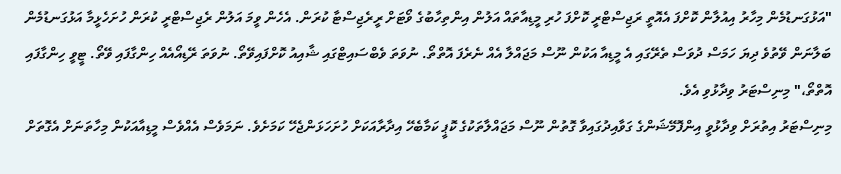"އަޅުގަނޑުމެން މިހާރު އިއުލާން ކޮށްފަ އެއޮތީ ރަޖިސްޓްރީ ކޮށްފަ ހުރި މީޑިއާތައް އަލުން އިންތިހާބުގެ ވޯޓަށް ރީރެޖިސްޓާ ކުރަން. އެހެން ވީމަ އަލުން ރެޖިސްޓްރީ ކުރަން ހުށަހެޅީމާ އަޅުގަނޑުމެން ބަލާނަން ވޭތުވެ ދިޔަ ހަމަސް ދުވަސް ތެރޭގައި އެ މީޑިއާ އަކުން ނޫސް މަޖައްލާ އެއް ނެރެފަ އޮތްތޯ. ނުވަތަ ވެބްސައިޓްގައި ޝާއިއު ކޮށްފައިވޭތޯ. ނުވަތަ ރޭޑިއޯއެއް ހިންގާފައި ވޭތޯ. ޓީވީ ހިންގާފައި އޮތްތޯ،" މިނިސްޓަރު ވިދާޅުވި އެވެ.
މިނިސްޓަރު އިތުރަށް ވިދާޅުވީ އިންފޮމޭޝަންގެ ގަވާއިދުގައިވާ ގޮތުން ނޫސް މަޖައްލާތަކުގެ ކޮޕީ ކަމާބެހޭ އިދާރާއަކަށް ހުށަހަޅަންޖެހޭ ކަމަށެވެ. ނަމަވެސް އެއްވެސް މީޑިއާއަކުން މިހާތަނަށް އެގޮތަށް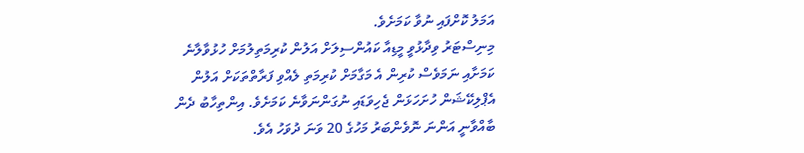އަމަލު ކޮށްފައި ނުވާ ކަމަށެވެ.
މިނިސްޓަރު ވިދާޅުވީ މީޑިއާ ކައުންސިލަށް އަލުން ކުރިމަތިލުމަށް ހުޅުވާލާނެ ކަމަށާއި ނަމަވެސް ކުރިން އެ މަގާމަށް ކުރިމަތި ލެއްވި ފަރާތްތަކަށް އަލުން އެޕްލިކޭޝަން ހުށަހަޅަން ޖެހިވަޑައި ނުގަންނަވާނެ ކަމަށެވެ. އިންތިހާބު ދެން ބާއްވާނީ އަންނަ ނޮވެންބަރު މަހުގެ 20 ވަނަ ދުވަހު އެވެ.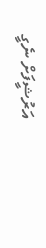އަރުޝީފަށް ނެގީ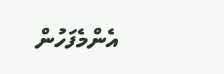އެންމެފަހުން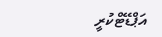އަޕްޑޭޓްކުރީ